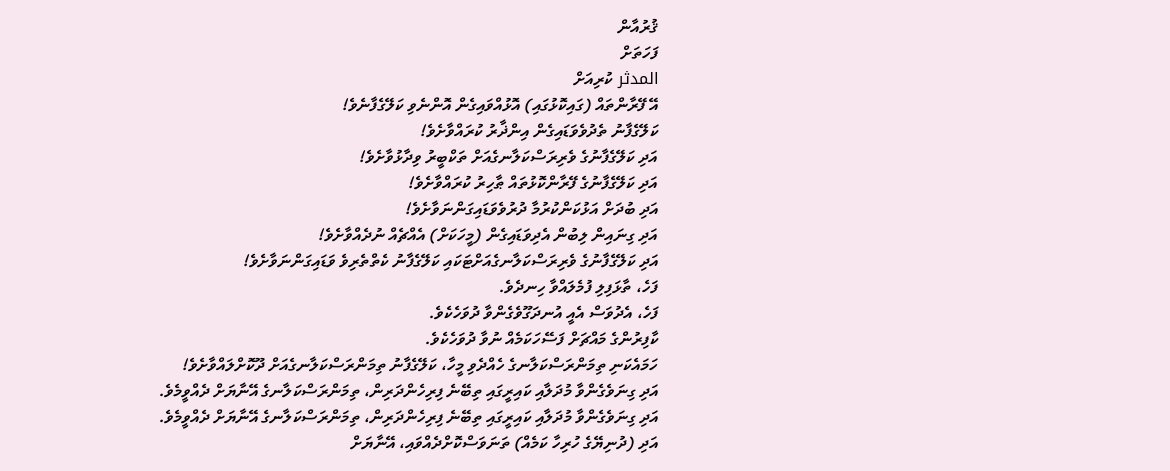ޤުރުއާން
ފަހަތަށް
المدثر ކުރިއަށް
އޭ ފޭރާންތައް (ގައިކޮޅުގައި) އޮޅުއްވައިގެން އޮންނެވި ކަލޭގެފާނެވެ!
ކަލޭގެފާނު ތެދުވެވަޑައިގެން އިންޛާރު ކުރައްވާށެވެ!
އަދި ކަލޭގެފާނުގެ ވެރިރަސްކަލާނގެއަށް ތަކްބީރު ވިދާޅުވާށެވެ!
އަދި ކަލޭގެފާނުގެ ފޭރާންކޮޅުތައް ޠާހިރު ކުރައްވާށެވެ!
އަދި ބުދަށް އަޅުކަންކުރުމާ ދުރުވެވަޑައިގަންނަވާށެވެ!
އަދި ގިނައިން ލިބުން އެދިވަޑައިގެން (މީހަކަށް) އެއްޗެއް ނުދެއްވާށެވެ!
އަދި ކަލޭގެފާނުގެ ވެރިރަސްކަލާނގެއަށްޓަކައި ކަލޭގެފާނު ކެތްތެރިވެ ވަޑައިގަންނަވާށެވެ!
ފަހެ، ތާޅަފިލި ފުމެލައްވާ ހިނދެވެ.
ފަހެ، އެދުވަސް އެއީ އުނދަގޫވެގެންވާ ދުވަހެކެވެ.
ކާފިރުންގެ މައްޗަށް ފަސޭހަކަމެއް ނުވާ ދުވަހެކެވެ.
ހަމައެކަނި ތިމަންރަސްކަލާނގެ ހެއްދެވި މީހާ، ކަލޭގެފާނު ތިމަންރަސްކަލާނގެއަށް ދޫކޮށްލައްވާށެވެ!
އަދި ގިނަވެގެންވާ މުދަލާއި ކައިރީގައި ތިބޭނެ ފިރިހެންދަރިން، ތިމަންރަސްކަލާނގެ އޭނާޔަށް ދެއްވީމެވެ.
އަދި ގިނަވެގެންވާ މުދަލާއި ކައިރީގައި ތިބޭނެ ފިރިހެންދަރިން، ތިމަންރަސްކަލާނގެ އޭނާޔަށް ދެއްވީމެވެ.
އަދި (ދުނިޔޭގެ ހުރިހާ ކަމެއް) ތަނަވަސްކޮށްދެއްވައި، އޭނާޔަށް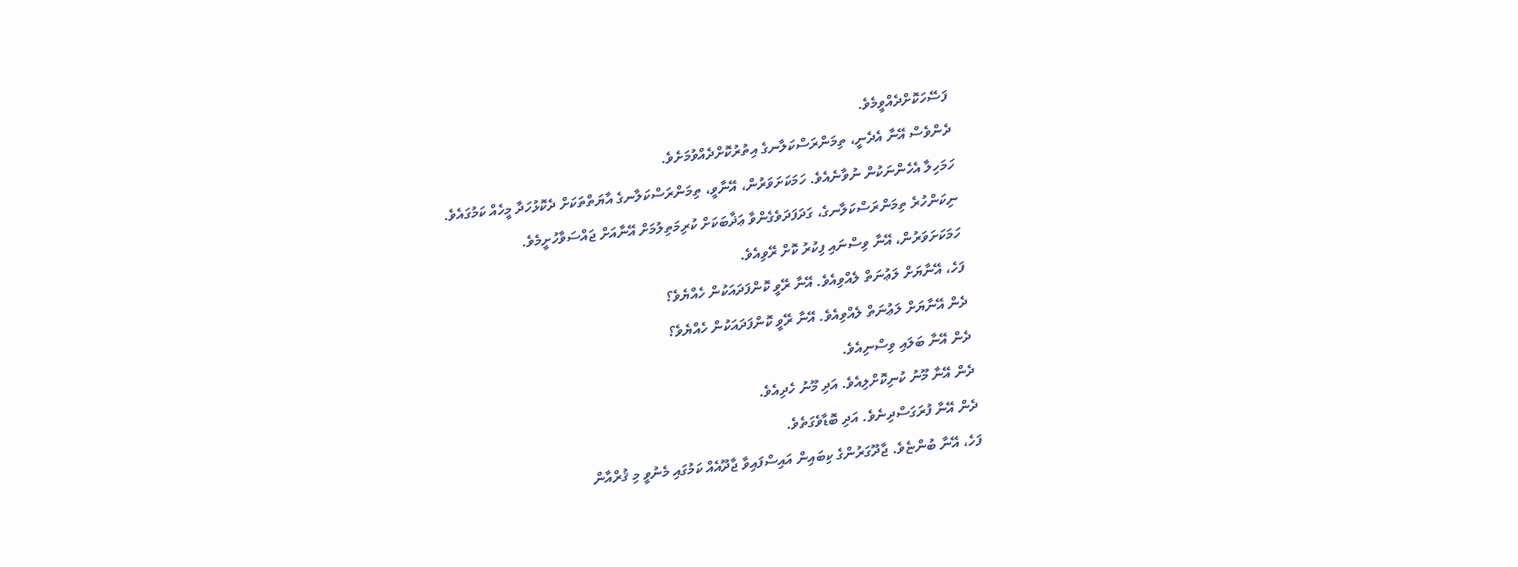ފަސޭހަކޮށްދެއްވީމެވެ.
ދެންވެސް އޭނާ އެދެނީ، ތިމަންރަސްކަލާނގެ އިތުރުކޮށްދެއްވުމަށެވެ.
ހަމަހިލާ އެހެންނަކުން ނުވާނެއެވެ. ހަމަކަށަވަރުން، އޭނާވީ، ތިމަންރަސްކަލާނގެ އާޔަތްތަކަށް ދެކޮޅުހަދާ މީހެއް ކަމުގައެވެ.
ނިކަންހުރެ ތިމަންރަސްކަލާނގެ، ގަދަފަދަވެގެންވާ ޢަޛާބަކަށް ކުރިމަތިލުމަށް އޭނާއަށް ޖައްސަވާހުށީމެވެ.
ހަމަކަށަވަރުން، އޭނާ ވިސްނައި ފިކުރު ކޮށް ރޭވިއެވެ.
ފަހެ، އޭނާޔަށް ލަޢުނަތް ލެއްވިއެވެ. އޭނާ ރޭވީ ކޮންފަދައަކުން ހެއްޔެވެ؟
ދެން އޭނާޔަށް ލަޢުނަތް ލެއްވިއެވެ. އޭނާ ރޭވީ ކޮންފަދައަކުން ހެއްޔެވެ؟
ދެން އޭނާ ބަލައި ވިސްނިއެވެ.
ދެން އޭނާ މޫނު ކުނިކޮށްލިއެވެ. އަދި މޫނު ހެދިއެވެ.
ދެން އޭނާ ފުރަގަސްދިނެވެ. އަދި ބޮޑާވެގަތެވެ.
ފަހެ، އޭނާ ބުންޏެވެ. ޖާދޫގަރުންގެ ކިބައިން އައިސްފައިވާ ޖާދޫއެއް ކަމުގައި މެނުވީ މި ޤުރްއާން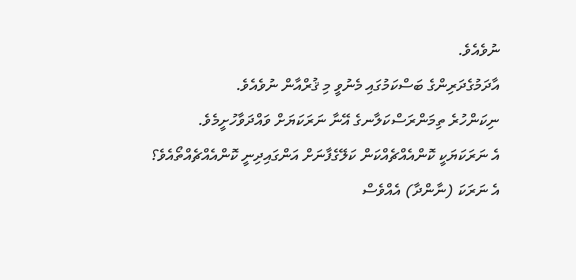ނުވެއެވެ.
އާދަމުގެދަރިންގެ ބަސްކަމުގައި މެނުވީ މި ޤުރްއާން ނުވެއެވެ.
ނިކަންހުރެ ތިމަންރަސްކަލާނގެ އޭނާ ނަރަކަޔަށް ވައްދަވާހުށީމެވެ.
އެ ނަރަކަޔަކީ ކޮންއެއްޗެއްކަން ކަލޭގެފާނަށް އަންގައިދިނީ ކޮންއެއްޗެއްތޯއެވެ؟
އެ ނަރަކަ (ނާންދާ) އެއްވެސް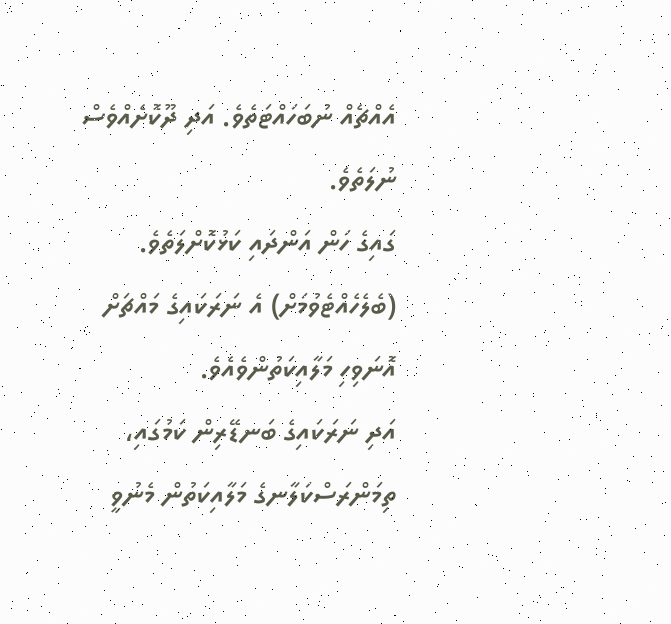އެއްޗެއް ނުބަހައްޓަތެވެ. އަދި ދޫކޮށެއްވެސް ނުލަތެވެ.
ގައިގެ ހަން އަންދައި ކަޅުކޮށްލަތެވެ.
(ބެލެހެއްޓެވުމަށް) އެ ނަރަކައިގެ މައްޗަށް އޮނަވިހި މަލާއިކަތުންވެއެވެ.
އަދި ނަރަކައިގެ ބަނޑޭރިން ކަމުގައި، ތިމަންރަސްކަލާނގެ މަލާއިކަތުން މެނުވީ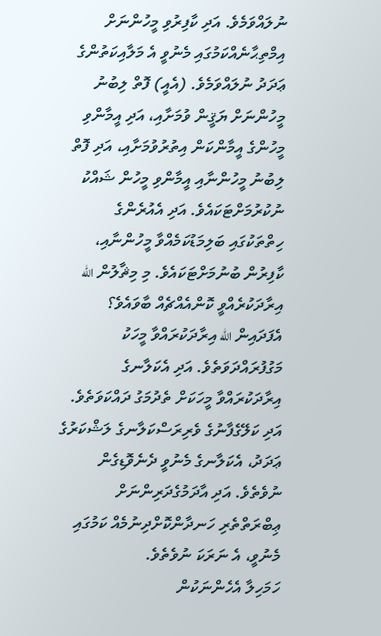ނުލައްވަމެވެ. އަދި ކާފިރުވި މީހުންނަށް އިމްތިޙާނެއްކަމުގައި މެނުވީ އެ މަލާއިކަތުންގެ ޢަދަދު ނުލައްވަމެވެ. (އެއީ) ފޮތް ލިބުނު މީހުންނަށް ޔަޤީން ވުމަށާއި، އަދި އީމާންވި މީހުންގެ އީމާންކަން އިތުރުވުމަށާއި، އަދި ފޮތް ލިބުނު މީހުންނާއި އީމާންވި މީހުން ޝައްކު ނުކުރުމަށްޓަކައެވެ. އަދި އެއުރެންގެ ހިތްތަކުގައި ބަލިމަޑުކަމެއްވާ މީހުންނާއި، ކާފިރުން ބުނުމަށްޓަކައެވެ. މި މިޘާލުން الله އިރާދަކުރެއްވީ ކޮންއެއްޗެއް ބާވައެވެ؟ އެފަދައިން الله އިރާދަކުރައްވާ މީހަކު މަގުފުރައްދަވަތެވެ. އަދި އެކަލާނގެ އިރާދަކުރައްވާ މީހަކަށް ތެދުމަގު ދައްކަވަތެވެ. އަދި ކަލޭގެފާނުގެ ވެރިރަސްކަލާނގެ ލަޝްކަރުގެ ޢަދަދު، އެކަލާނގެ މެނުވީ ދެނެވޮޑިގެން ނުވެތެވެ. އަދި އާދަމުގެދަރިންނަށް ޢިބްރަތްތެރި ހަނދާންކޮށްދިނުމެއް ކަމުގައި މެނުވީ، އެ ނަރަކަ ނުވެތެވެ.
ހަމަހިލާ އެހެންނަކުން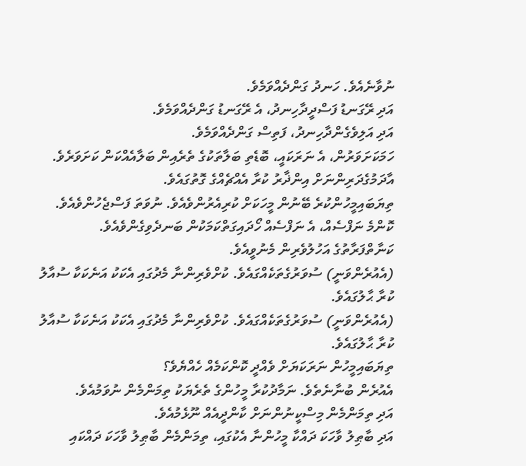ނުވާނެއެވެ. ހަނދު ގަންދެއްވަމެވެ.
އަދި ރޭގަނޑު ފަސްދީދާހިނދު، އެ ރޭގަނޑު ގަންދެއްވަމެވެ.
އަދި އަލިވެގެންދާހިނދު، ފަތިސް ގަންދެއްވަމެވެ.
ހަމަކަށަވަރުން، އެ ނަރަކައީ، ބޮޑެތި ބަލާތަކުގެ ތެރެއިން ބަލާއެއްކަން ކަށަވަރެވެ.
އާދަމުގެދަރިންނަށް އިންޛާރު ކުރާ އެއްޗެއްގެ ގޮތުގައެވެ.
ތިޔަބައިމީހުންކުރެ ބޭނުން މީހަކަށް ކުރިއެރުންވެއެވެ. ނުވަތަ ފަސްޖެހުންވެއެވެ.
ކޮންމެ ނަފްސެއް، އެ ނަފްސެއް ހޯދައިގަތްކަމަކުން ބަނދެވިގެންވެއެވެ.
ކަނާތްފަރާތުގެ އަހުލުވެރިން މެނުވީއެވެ.
(އެއުރެންވަނީ) ސުވަރުގެތަކެއްގައެވެ. ކުށްވެރިންނާ މެދުގައި އެކަކު އަނެކަކާ ސުއާލު ކުރާ ޙާލުގައެވެ.
(އެއުރެންވަނީ) ސުވަރުގެތަކެއްގައެވެ. ކުށްވެރިންނާ މެދުގައި އެކަކު އަނެކަކާ ސުއާލު ކުރާ ޙާލުގައެވެ.
ތިޔަބައިމީހުން ނަރަކަޔަށް ވެއްދީ ކޮންކަމެއް ހެއްޔެވެ؟
އެއުރެން ބުނާނެތެވެ. ނަމާދުކުރާ މީހުންގެ ތެރެޔަކު ތިމަންމެން ނުވަމުއެވެ.
އަދި ތިމަންމެން މިސްކީނުންނަށް ކާންދީއެއް ނޫޅެމުއެވެ.
އަދި ބާޠިލު ވާހަކަ ދައްކާ މީހުންނާ އެކުގައި، ތިމަންމެން ބާޠިލު ވާހަކަ ދައްކައި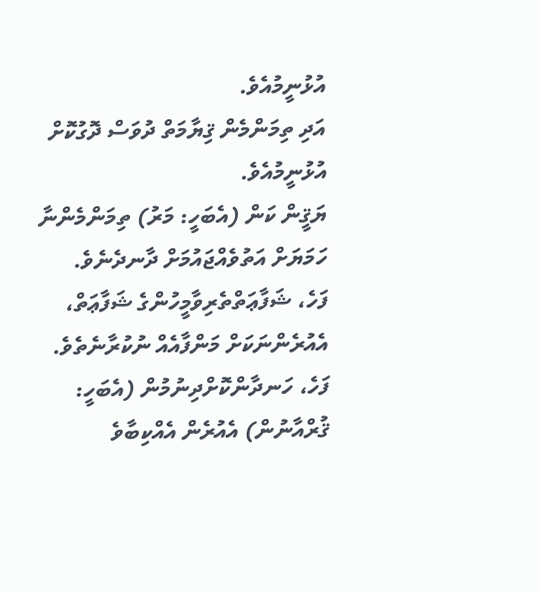އުޅުނީމުއެވެ.
އަދި ތިމަންމެން ޤިޔާމަތް ދުވަސް ދޮގުކޮށް އުޅުނީމުއެވެ.
ޔަޤީން ކަން (އެބަހީ: މަރު) ތިމަންމެންނާ ހަމަޔަށް އަތުވެއްޖައުމަށް ދާނދެނެވެ.
ފަހެ، ޝަފާޢަތްތެރިވާމީހުންގެ ޝަފާޢަތް، އެއުރެންނަކަށް މަންފާއެއް ނުކުރާނެތެވެ.
ފަހެ، ހަނދާންކޮށްދިނުމުން (އެބަހީ: ޤުރްއާނުން) އެއުރެން އެއްކިބާވެ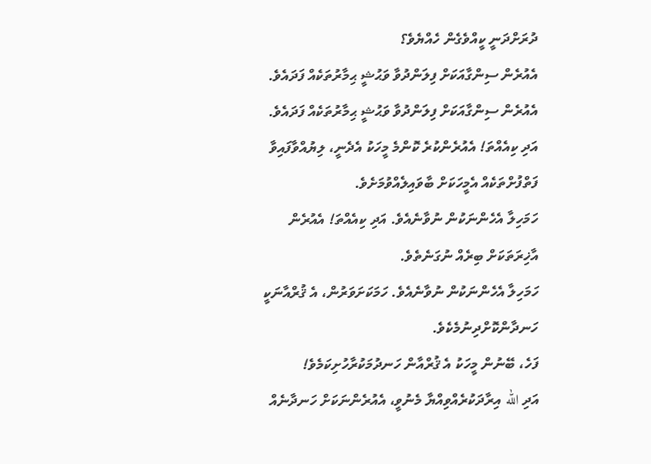ދުރަށްދަނީ ކީއްވެގެން ހެއްޔެވެ؟
އެއުރެން ސިންގާއަކަށް ފިލަންދުވާ ވަޙުޝީ ޙިމާރުތަކެއް ފަދައެވެ.
އެއުރެން ސިންގާއަކަށް ފިލަންދުވާ ވަޙުޝީ ޙިމާރުތަކެއް ފަދައެވެ.
އަދި ކިއެއްތަ! އެއުރެންކުރެ ކޮންމެ މީހަކު އެދެނީ، ލިޔުއްވާފައިވާ ފަތްފުށްތަކެއް އެމީހަކަށް ބާވައިލެއްވުމަށެވެ.
ހަމަހިލާ އެހެންނަކުން ނުވާނެއެވެ. އަދި ކިއެއްތަ! އެއުރެން އާޚިރަތަކަށް ބިރެއް ނުގަނެތެވެ.
ހަމަހިލާ އެހެންނަކުން ނުވާނެއެވެ. ހަމަކަށަވަރުން، އެ ޤުރްއާނަކީ ހަނދާންކޮށްދިނުމެކެވެ.
ފަހެ، ބޭނުން މީހަކު އެ ޤުރްއާން ހަނދުމަކުރާހުށިކަމެވެ!
އަދި الله އިރާދަކުރެއްވިއްޔާ މެނުވީ، އެއުރެންނަކަށް ހަނދާނެއް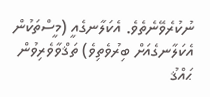ނުކުރެވޭނެތެވެ. އެކަލާނގެއީ (މީސްތަކުން އެކަލާނގެއަށް ބިރުވެތިވެ) ތަޤްވާވެރިވުން ޙައްޤު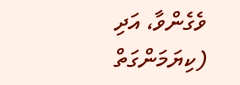ވެގެންވާ، އަދި (ކިޔަމަންގަތް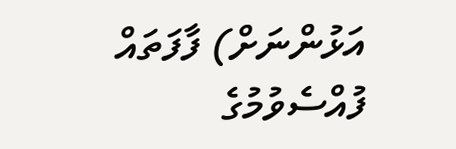އަޅުންނަށް) ފާފަތައް ފުއްސެވުމުގެ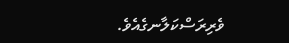ވެރިރަސްކަލާނގެއެވެ.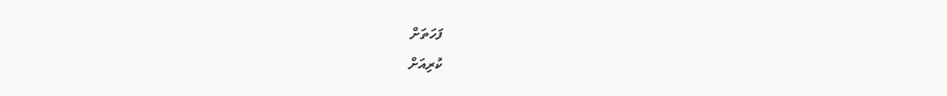ފަހަތަށް
ކުރިއަށް